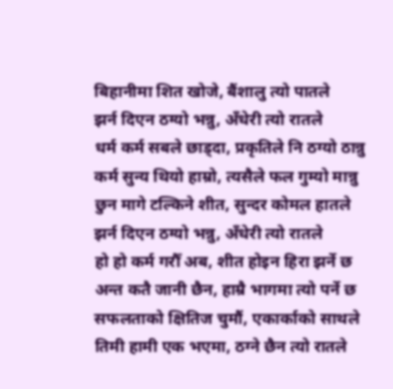बिहानीमा शित खोजे, बैंशालु त्यो पातले
झर्न दिएन ठग्यो भन्नु, अँधेरी त्यो रातले
धर्म कर्म सबले छाड्दा, प्रकृतिले नि ठग्यो ठान्नु
कर्म सुन्य थियो हाम्रो, त्यसैले फल गुम्यो मान्नु
छुन मागे टल्किने शीत, सुन्दर कोमल हातले
झर्न दिएन ठग्यो भन्नु, अँधेरी त्यो रातले
हो हो कर्म गरौँ अब, शीत होइन हिरा झर्ने छ
अन्त कतै जानी छैन, हाम्रै भागमा त्यो पर्ने छ
सफलताको क्षितिज चुमौं, एकार्काको साथले
तिमी हामी एक भएमा, ठग्ने छैन त्यो रातले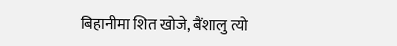बिहानीमा शित खोजे, बैंशालु त्यो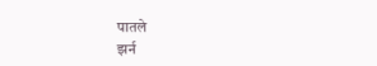पातले
झर्न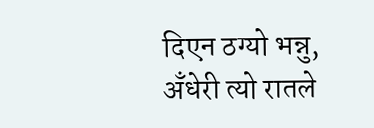दिएन ठग्यो भन्नु, अँधेरी त्यो रातले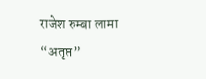राजेश रुम्बा लामा “अतृप्त”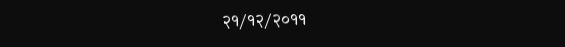२१/१२/२०११